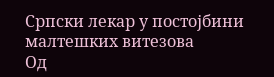Српски лекар у постојбини малтешких витезова
Од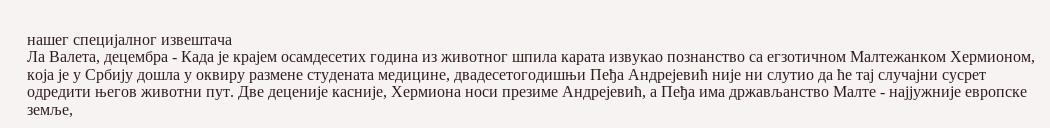нашег специјалног извештача
Ла Валета, децембра - Када је крајем осамдесетих година из животног шпила карата извукао познанство са егзотичном Малтежанком Хермионом, која је у Србију дошла у оквиру размене студената медицине, двадесетогодишњи Пеђа Андрејевић није ни слутио да ће тај случајни сусрет одредити његов животни пут. Две деценије касније, Хермиона носи презиме Андрејевић, а Пеђа има држављанство Малте - најјужније европске земље,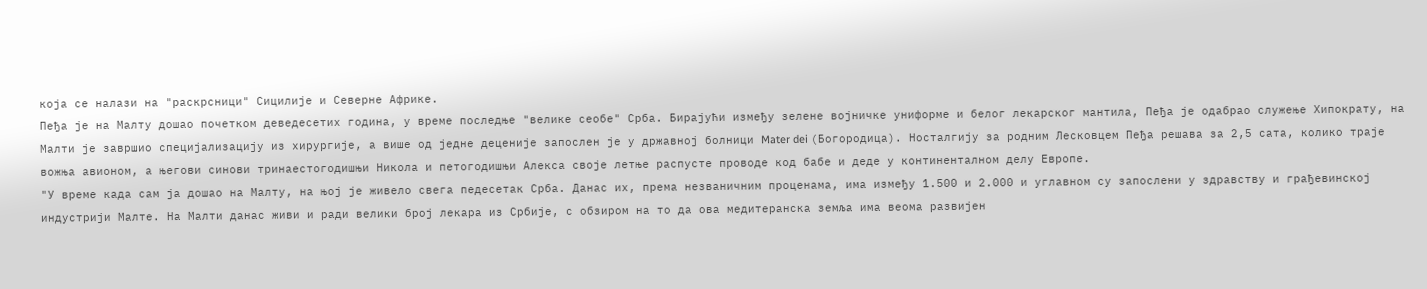која се налази на "раскрсници" Сицилије и Северне Африке.
Пеђа је на Малту дошао почетком деведесетих година, у време последње "велике сеобе" Срба. Бирајући између зелене војничке униформе и белог лекарског мантила, Пеђа је одабрао служење Хипократу, на Малти је завршио специјализацију из хирургије, а више од једне деценије запослен је у државној болници Mater dei (Богородица). Носталгију за родним Лесковцем Пеђа решава за 2,5 сата, колико траје вожња авионом, а његови синови тринаестогодишњи Никола и петогодишњи Алекса своје летње распусте проводе код бабе и деде у континенталном делу Европе.
"У време када сам ја дошао на Малту, на њој је живело свега педесетак Срба. Данас их, према незваничним проценама, има између 1.500 и 2.000 и углавном су запослени у здравству и грађевинској индустрији Малте. На Малти данас живи и ради велики број лекара из Србије, с обзиром на то да ова медитеранска земља има веома развијен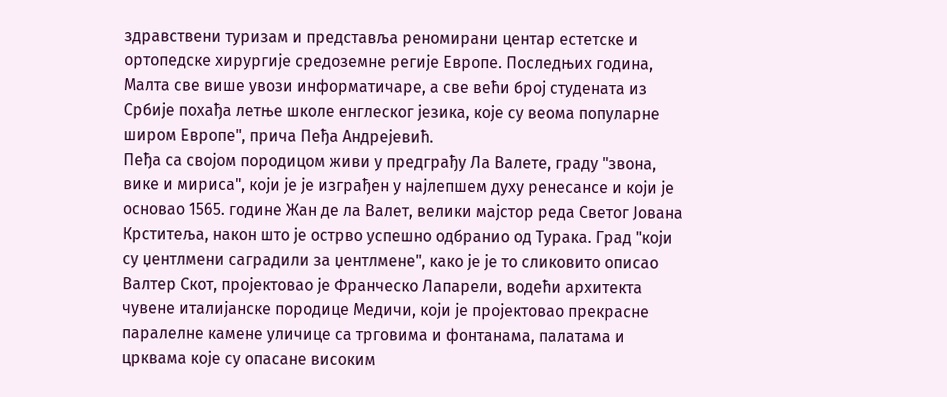здравствени туризам и представља реномирани центар естетске и ортопедске хирургије средоземне регије Европе. Последњих година, Малта све више увози информатичаре, а све већи број студената из Србије похађа летње школе енглеског језика, које су веома популарне широм Европе", прича Пеђа Андрејевић.
Пеђа са својом породицом живи у предграђу Ла Валете, граду "звона, вике и мириса", који је је изграђен у најлепшем духу ренесансе и који је основао 1565. године Жан де ла Валет, велики мајстор реда Светог Јована Крститеља, након што је острво успешно одбранио од Турака. Град "који су џентлмени саградили за џентлмене", како је је то сликовито описао Валтер Скот, пројектовао је Франческо Лапарели, водећи архитекта чувене италијанске породице Медичи, који је пројектовао прекрасне паралелне камене уличице са трговима и фонтанама, палатама и црквама које су опасане високим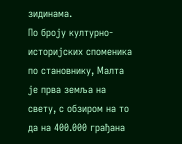зидинама.
По броју културно-историјских споменика по становнику, Малта је прва земља на свету, с обзиром на то да на 400.000 грађана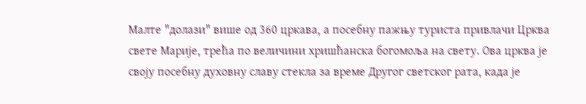Малте "долази" више од 360 цркава, а посебну пажњу туриста привлачи Црква свете Марије, трећа по величини хришћанска богомоља на свету. Ова црква је своју посебну духовну славу стекла за време Другог светског рата, када је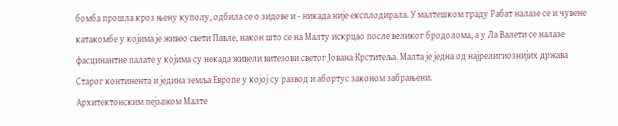бомба прошла кроз њену куполу, одбила се о зидове и - никада није експлодирала. У малтешком граду Рабат налазе се и чувене катакомбе у којима је живео свети Павле, након што се на Малту искрцао после великог бродолома, а у Ла Валети се налазе фасцинантне палате у којима су некада живели витезови светог Јована Крститеља. Малта је једна од најрелигиознијих држава Старог континента и једина земља Европе у којој су развод и абортус законом забрањени.
Архитектонским пејзажом Малте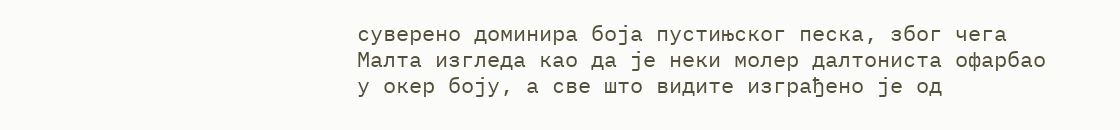суверено доминира боја пустињског песка, због чега Малта изгледа као да је неки молер далтониста офарбао у окер боју, а све што видите изграђено је од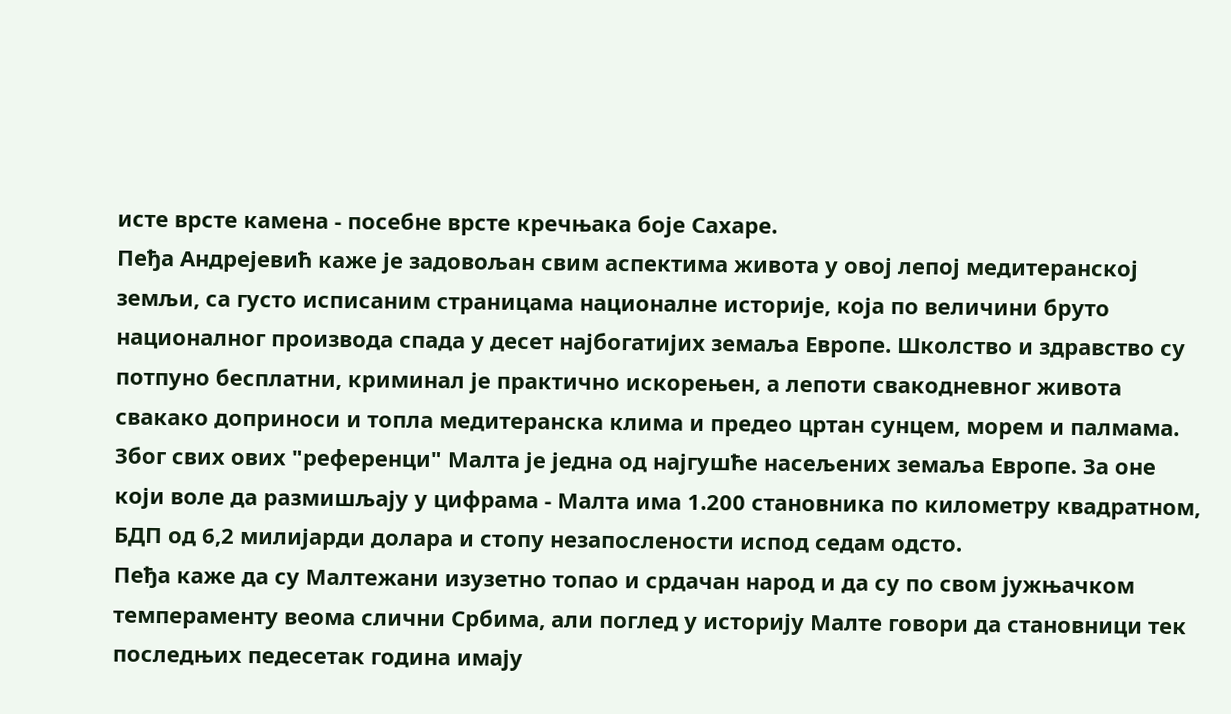исте врсте камена - посебне врсте кречњака боје Сахаре.
Пеђа Андрејевић каже је задовољан свим аспектима живота у овој лепој медитеранској земљи, са густо исписаним страницама националне историје, која по величини бруто националног производа спада у десет најбогатијих земаља Европе. Школство и здравство су потпуно бесплатни, криминал је практично искорењен, а лепоти свакодневног живота свакако доприноси и топла медитеранска клима и предео цртан сунцем, морем и палмама. Због свих ових "референци" Малта је једна од најгушће насељених земаља Европе. За оне који воле да размишљају у цифрама - Малта има 1.200 становника по километру квадратном, БДП од 6,2 милијарди долара и стопу незапослености испод седам одсто.
Пеђа каже да су Малтежани изузетно топао и срдачан народ и да су по свом јужњачком темпераменту веома слични Србима, али поглед у историју Малте говори да становници тек последњих педесетак година имају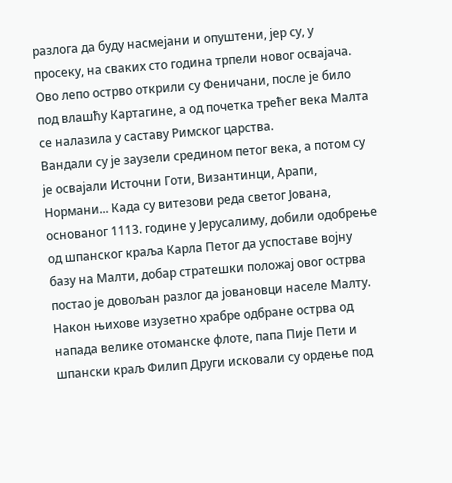разлога да буду насмејани и опуштени, јер су, у просеку, на сваких сто година трпели новог освајача. Ово лепо острво открили су Феничани, после је било под влашћу Картагине, а од почетка трећег века Малта се налазила у саставу Римског царства.
Вандали су је заузели средином петог века, а потом су је освајали Источни Готи, Византинци, Арапи, Нормани... Када су витезови реда светог Јована, основаног 1113. године у Јерусалиму, добили одобрење од шпанског краља Карла Петог да успоставе војну базу на Малти, добар стратешки положај овог острва постао је довољан разлог да јовановци населе Малту. Након њихове изузетно храбре одбране острва од напада велике отоманске флоте, папа Пије Пети и шпански краљ Филип Други исковали су ордење под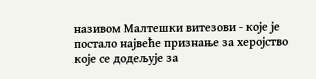називом Малтешки витезови - које је постало највеће признање за херојство које се додељује за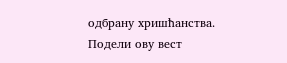одбрану хришћанства.
Подели ову вест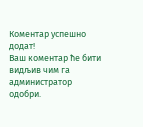Комeнтар успeшно додат!
Ваш комeнтар ћe бити видљив чим га администратор одобри.